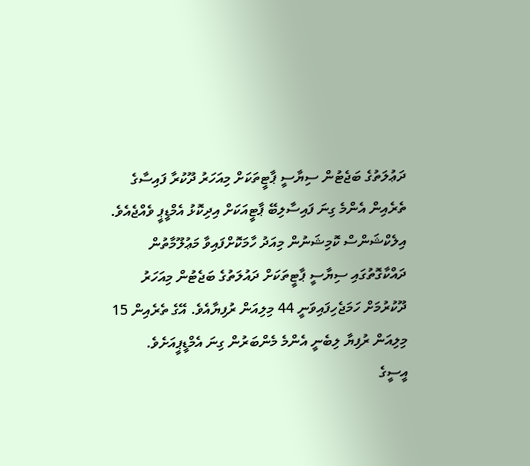ދަޢުލަތުގެ ބަޖެޓުން ސިޔާސީ ޕާޓީތަކަށް މިއަހަރު ދޫކުރާ ފައިސާގެ ތެރެއިން އެންމެ ގިނަ ފައިސާލިބޭ ޕާޓީއަކަށް އިދިކޮޅު އެމްޑީޕީ ވެއްޖެއެވެ.
އިލެކްޝަންސް ކޮމިޝަނުން މިއަދު ހާމަކޮށްފައިވާ މަޢުލޫމާތުން ދައްކާގޮތުގައި ސިޔާސީ ޕާޓީތަކަށް ދައުލަތުގެ ބަޖެޓުން މިއަހަރު ދޫކުރުމަށް ހަމަޖެހިފައިވަނީ 44 މިލިއަން ރުފިޔާއެވެ. އޭގެ ތެރެއިން 15 މިލިއަން ރުފިޔާ ލިބެނީ އެންމެ މެންބަރުން ގިނަ އެމްޑީޕީއަށެވެ.
އީސީގެ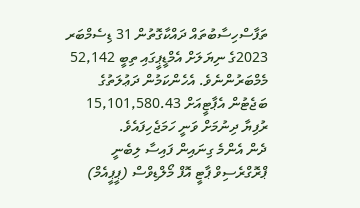ތަފާސްހިސާބުތައް ދައްކާގޮތުން 31 ޑިސެމްބަރ 2023ގެ ނިޔަލަށް އެމްޑީޕީގައި ތިބީ 52,142 މެމްބަރުންނެވެ. އެހެންކަމުން ދަޢުލަތުގެ ބަޖެޓުން އެޕާޓީއަށް 15,101,580.43 ރުފިޔާ ދިނުމަށް ވަނީ ހަމަޖެހިފައެވެ.
ދެން އެންމެ ގިނައިން ފައިސާ ލިބެނީ ޕްރޮގްރެސިވް ޕާޓީ އޮފް މޯލްޑިވްސް (ޕީޕީއެމް)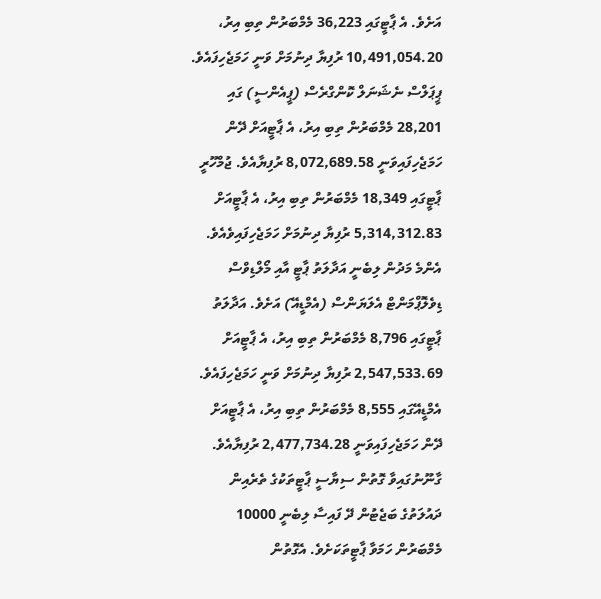އަށެވެ. އެ ޕާޓީގައި 36,223 މެމްބަރުން ތިބި އިރު، 10,491,054.20 ރުފިޔާ ދިނުމަށް ވަނީ ހަމަޖެހިފައެވެ.
ޕީޕަލްސް ނެޝަނަލް ކޮންގްރެސް (ޕީއެންސީ) ގައި 28,201 މެމްބަރުން ތިބި އިރު، އެ ޕާޓީއަށް ދޭން ހަމަޖެހިފައިވަނީ 8,072,689.58 ރުފިޔާއެވެ. ޖުމްހޫރީ ޕާޓީގައި 18,349 މެމްބަރުން ތިބި އިރު، އެ ޕާޓީއަށް 5,314,312.83 ރުފިޔާ ދިނުމަށް ހަމަޖެހިފައިވެއެވެ.
އެންމެ މަދުން ލިބެނީ އަދާލަތު ޕާޓީ އާއި މޯލްޑިވްސް ޑިވެލޮޕްމަންޓް އެލަޔަންސް (އެމްޑީއޭ) އަށެވެ. އަދާލަތު ޕާޓީގައި 8,796 މެމްބަރުން ތިބި އިރު، އެ ޕާޓީއަށް 2,547,533.69 ރުފިޔާ ދިނުމަށް ވަނީ ހަމަޖެހިފައެވެ. އެމްޑީއޭގައި 8,555 މެމްބަރުން ތިބި އިރު، އެ ޕާޓީއަށް ދޭން ހަމަޖެހިފައިވަނީ 2,477,734.28 ރުފިޔާއެވެ.
ގާނޫނުގައިވާ ގޮތުން ސިޔާސީ ޕާޓީތަކުގެ ތެރެއިން ދައުލަތުގެ ބަޖެޓުން ދޭ ފައިސާ ލިބެނީ 10000 މެމްބަރުން ހަމަވާ ޕާޓީތަކަށެވެ. އެގޮތުން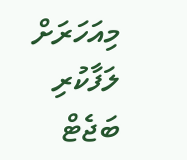މިއަހަރަށް ލަފާކުރި ބަޖެޓް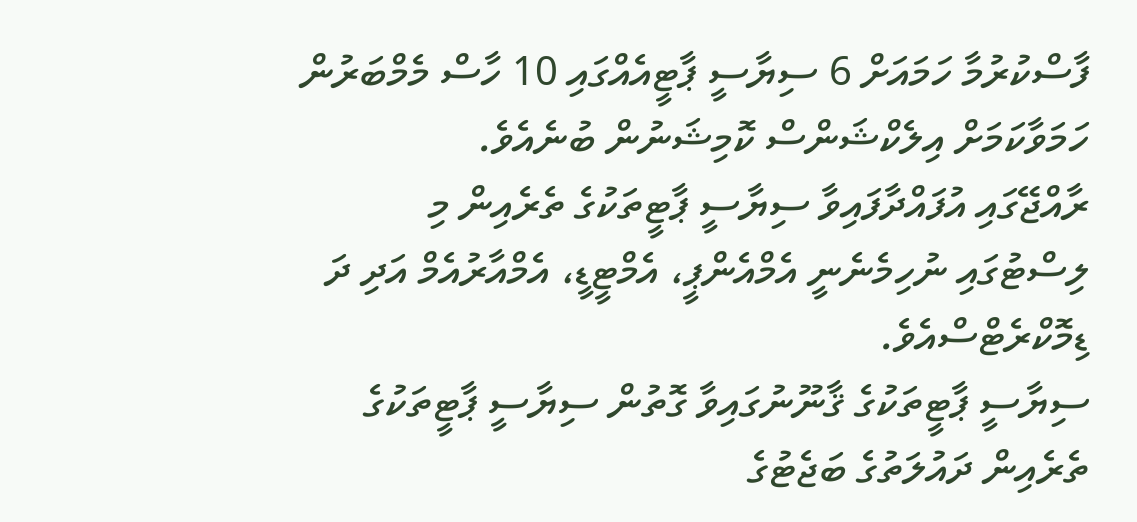ފާސްކުރުމާ ހަމައަށް 6 ސިޔާސީ ޕާޓީއެއްގައި 10 ހާސް މެމްބަރުން ހަމަވާކަމަށް އިލެކްޝަންސް ކޮމިޝަނުން ބުނެއެވެ.
ރާއްޖޭގައި އުފައްދާފައިވާ ސިޔާސީ ޕާޓީތަކުގެ ތެރެއިން މި ލިސްޓުގައި ނުހިމެނެނީ އެމްއެންޕީ، އެމްޓީޑީ، އެމްއާރުއެމް އަދި ދަ ޑިމޮކްރެޓްސްއެވެ.
ސިޔާސީ ޕާޓީތަކުގެ ޤާނޫނުގައިވާ ގޮތުން ސިޔާސީ ޕާޓީތަކުގެ ތެރެއިން ދައުލަތުގެ ބަޖެޓުގެ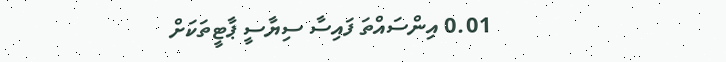0.01 އިންސައްތަ ފައިސާ ސިޔާސީ ޕާޓީތަކަށް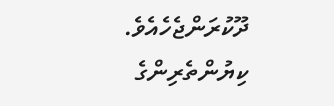ދޫކުރަންޖެހެއެވެ.
ކިޔުންތެރިންގެ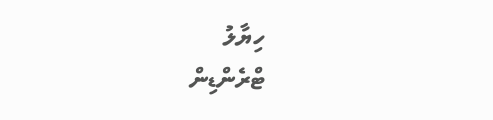ހިޔާލު
ޓްރެންޑިން